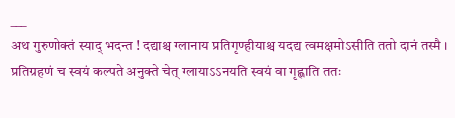___
अथ गुरुणोक्तं स्याद् भदन्त ! दद्याश्च ग्लानाय प्रतिगृण्हीयाश्च यदद्य त्वमक्षमोऽसीति ततो दानं तस्मै । प्रतिग्रहणं च स्वयं कल्पते अनुक्ते चेत् ग्लायाऽऽनयति स्वयं वा गृह्णाति ततः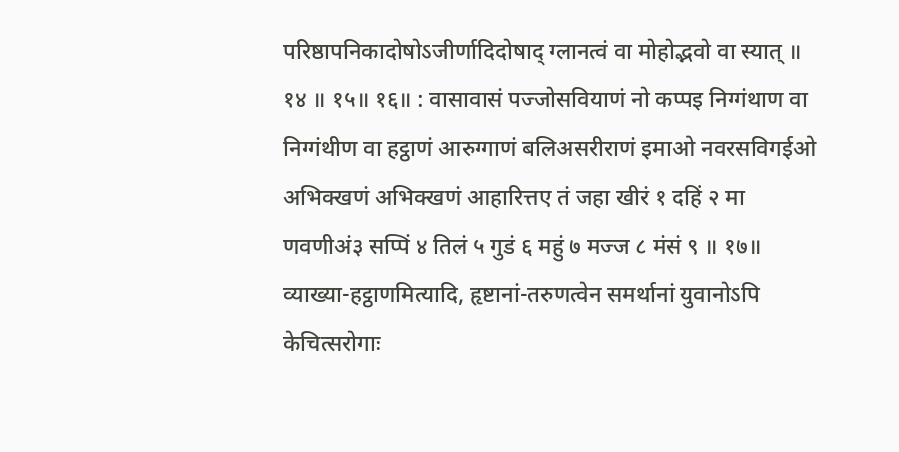परिष्ठापनिकादोषोऽजीर्णादिदोषाद् ग्लानत्वं वा मोहोद्भवो वा स्यात् ॥ १४ ॥ १५॥ १६॥ : वासावासं पज्जोसवियाणं नो कप्पइ निग्गंथाण वा निग्गंथीण वा हट्ठाणं आरुग्गाणं बलिअसरीराणं इमाओ नवरसविगईओ अभिक्खणं अभिक्खणं आहारित्तए तं जहा खीरं १ दहिं २ मा णवणीअं३ सप्पिं ४ तिलं ५ गुडं ६ महुं ७ मज्ज ८ मंसं ९ ॥ १७॥
व्याख्या-हट्ठाणमित्यादि, हृष्टानां-तरुणत्वेन समर्थानां युवानोऽपि केचित्सरोगाः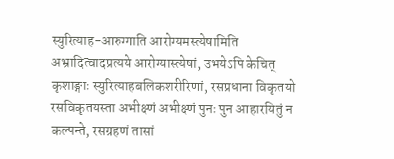स्युरित्याह-आरुग्गाति आरोग्यमस्त्येषामिति अभ्रादित्वादप्रत्यये आरोग्यास्त्येषां, उभयेऽपि केचित् कृशाङ्गाः स्युरित्याहबलिकशरीरिणां, रसप्रधाना विकृतयो रसविकृतयस्ता अभीक्ष्णं अभीक्ष्णं पुनः पुन आहारयितुं न कल्पन्ते, रसग्रहणं तासां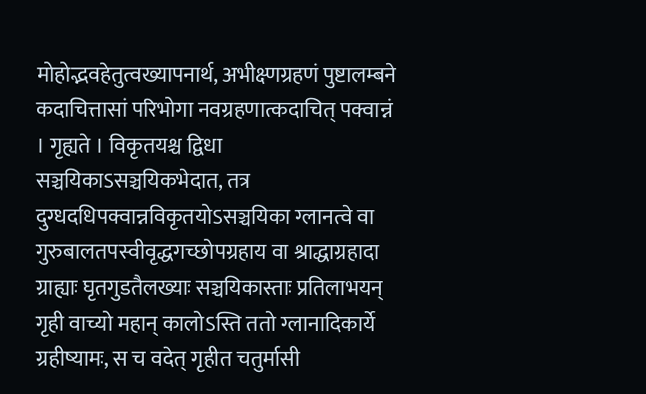मोहोद्भवहेतुत्वख्यापनार्थ, अभीक्ष्णग्रहणं पुष्टालम्बने कदाचित्तासां परिभोगा नवग्रहणात्कदाचित् पक्वान्नं । गृह्यते । विकृतयश्च द्विधा सञ्चयिकाऽसञ्चयिकभेदात, तत्र दुग्धदधिपक्वान्नविकृतयोऽसञ्चयिका ग्लानत्वे वा गुरुबालतपस्वीवृद्धगच्छोपग्रहाय वा श्राद्धाग्रहादा ग्राह्याः घृतगुडतैलख्याः सञ्चयिकास्ताः प्रतिलाभयन् गृही वाच्यो महान् कालोऽस्ति ततो ग्लानादिकार्ये ग्रहीष्यामः, स च वदेत् गृहीत चतुर्मासी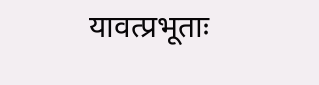यावत्प्रभूताः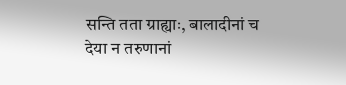सन्ति तता ग्राह्याः, बालादीनां च देया न तरुणानां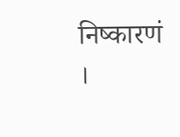निष्कारणं ।